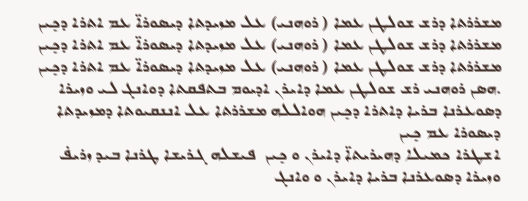ܡܫܪܪܬܐ ܕܪܫ ܫܘܠܛܢ ܥܡܐ ( ܪܘܗܢܝ) ܥܠ ܡܙܝܕܬܐ ܕܝܣܘܪܐ̈ ܥܡ ܐܬܪܐ ܕܟܻܝܢ
ܡܫܪܪܬܐ ܕܪܫ ܫܘܠܛܢ ܥܡܐ ( ܪܘܗܢܝ) ܥܠ ܡܙܝܕܬܐ ܕܝܣܘܪܐ̈ ܥܡ ܐܬܪܐ ܕܟܻܝܢ
ܡܫܪܪܬܐ ܕܪܫ ܫܘܠܛܢ ܥܡܐ ( ܪܘܗܢܝ) ܥܠ ܡܙܝܕܬܐ ܕܝܣܘܪܐ̈ ܥܡ ܐܬܪܐ ܕܟܻܝܢ
.ܗܣܢ ܪܘܗܢܝ ܪܫ ܫܘܠܛܢ ܥܡܐ ܕܐܝܪܢ ܐܕܝܘܡ ܒܬܦܩܬܐ ܕܘܐܢܓ ܠܝ ܘܙܝܪܐ ܕܣܘܥܪܢܐ ܒܪܝܐ ܕܐܬܪܐ ܕܟܻܝܢ ܗܘܐܠܠܗ ܡܫܪܪܬܐ ܥܠ ܐܢܢܩܝܘܬܐ ܕܡܙܝܕܬܐ ܕܝܣܘܪܐ ܥܡ ܟܻܝܢ
ܐܫܛܪܐ ܟܡܝܠܐ ܕܗܝܪܝܬܐ̈ ܕܐܝܪܢ ܘ ܟܻܝܢ  ܦܝܫܠܗ ܓܪܝܫܐ ܛܪܢܐ ܒܝܕ ܙܪܝܦ̇ ܘܙܝܪܐ ܕܣܘܥܪܢܐ ܒܪܝܐ ܕܐܝܪܢ ܘ ܘܐܢܓ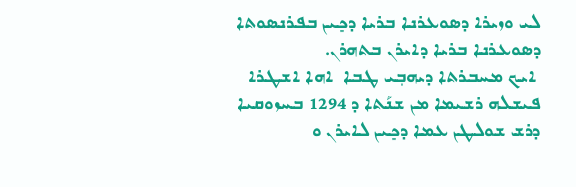ܠܝ ܘܙܝܪܐ ܕܣܘܥܪܢܐ ܒܪܝܐ ܕܟܻܝܢ ܒܦܪܢܣܘܬܐ ܕܣܘܥܪܢܐ ܒܪܝܐ ܕܐܝܪܢ ܒܬܗܪܢ.
 ܐܝܟ ܡܚܒܪܬܐ ܕܝܗܒܼܝ ܛܒܐ  ܐܗܐ ܐܫܛܪܐ ܦܝܫܠܗ ܪܫܝܡܐ ܡܢ ܫܢܰܬܐ ܕ 1294 ܒܚܙܘܩܝܐ ܕܪܫ ܫܘܠܛܢ ܥܡܐ ܕܟܻܝܢ ܠܐܝܪܢ ܘ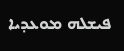ܦܝܫܠܗ ܡܘܥܕܝܐ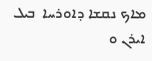ܡܐܟ ܢܩܫܐ ܕܐܘܪܚܐ  ܒܝܠ ܐܝܪܢ ܘ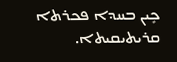ܟܻܝܢ ܒܚܕܐ ܦܟܪܬܐ ܩܪܝܬܝܩܝܬܐ.